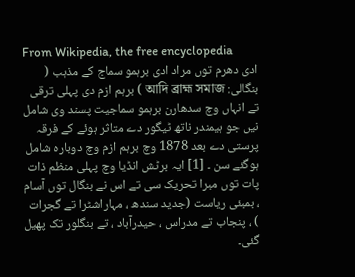From Wikipedia, the free encyclopedia
ادی دھرم توں مراد ادی برہمو سماج کے مذہب ( بنگالی: আদি ব্রাহ্ম সমাজ ) برہم ازم دی پہلی ترقی تے انہاں وچ سدھارن برہمو سماجیت پسند وی شامل نيں جو ہیمندر ناتھ ٹیگور دے متاثر ہوئے کے فرقہ پرستی دے بعد 1878 وچ برہم ازم وچ دوبارہ شامل ہوگئے سن ۔ [1] ایہ برٹش انڈیا وچ پہلی منظم ذات پات توں مبرا تحریک سی تے اس نے بنگال توں آسام ، بمبئی ریاست (جدید سندھ ، مہاراشٹرا تے گجرات ) ، پنجاب تے مدراس ، حیدرآباد ، تے بنگلور تک پھیل گئی۔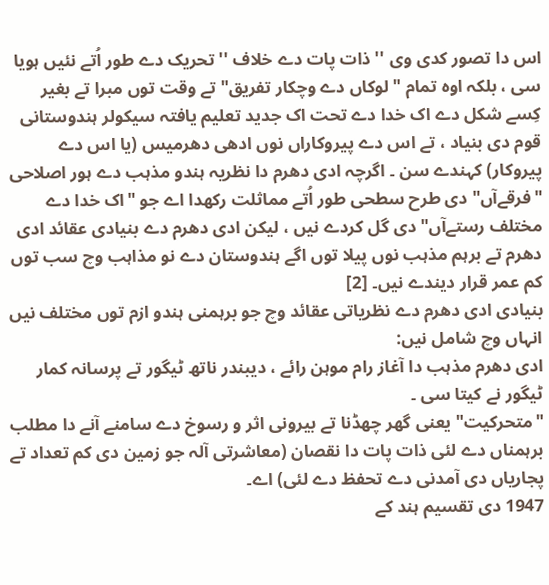اس دا تصور کدی وی '' ذات پات دے خلاف '' تحریک دے طور اُتے نئيں ہويا سی ، بلکہ اوہ تمام "لوکاں دے وچکار تفریق" تے وقت توں مبرا تے بغیر کِسے شکل دے اک خدا دے تحت اک جدید تعلیم یافتہ سیکولر ہندوستانی قوم دی بنیاد ، تے اس دے پیروکاراں نوں ادھی دھرمیس (یا اس دے پیروکار) کہندے سن ۔ اگرچہ ادی دھرم دا نظریہ ہندو مذہب دے ہور اصلاحی "فرقےآں" دی طرح سطحی طور اُتے مماثلت رکھدا اے جو "اک خدا دے مختلف رستےآں" دی گل کردے نيں ، لیکن ادی دھرم دے بنیادی عقائد ادی دھرم تے برہم مذہب نوں پیلا توں اگے ہندوستان دے نو مذاہب وچ سب توں کم عمر قرار دیندے نيں۔ [2]
بنیادی ادی دھرم دے نظریاتی عقائد وچ جو برہمنی ہندو ازم توں مختلف نيں انہاں وچ شامل نيں:
ادی دھرم مذہب دا آغاز رام موہن رائے ، دیبندر ناتھ ٹیگور تے پرسانہ کمار ٹیگور نے کیتا سی ۔
"متحرکیت" یعنی گھر چھڈنا تے بیرونی اثر و رسوخ دے سامنے آنے دا مطلب برہمناں دے لئی ذات پات دا نقصان (معاشرتی آلہ جو زمین دی کم تعداد تے پجاریاں دی آمدنی دے تحفظ دے لئی) اے۔
1947 دی تقسیم ہند کے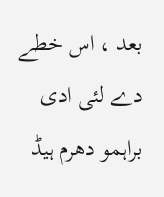بعد ، اس خطے دے لئی ادی براہمو دھرم ہیڈ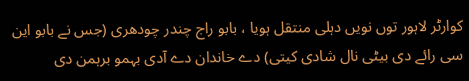کوارٹر لاہور توں نويں دہلی منتقل ہويا ، بابو راج چندر چودھری (جس نے بابو این سی رائے دی بیٹی نال شادی کيتی) دے خاندان دے آدی بہمو برہمن دی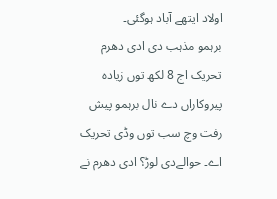اولاد ایتھے آباد ہوگئی۔
برہمو مذہب دی ادی دھرم تحریک اج 8 لکھ توں زیادہ پیروکاراں دے نال برہمو پیش رفت وچ سب توں وڈی تحریک اے۔ حوالےدی لوڑ؟ ادی دھرم نے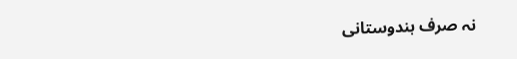نہ صرف ہندوستانی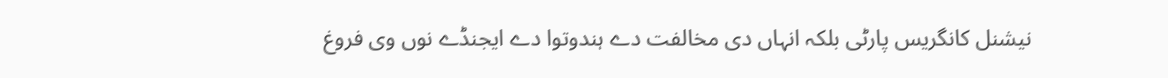نیشنل کانگریس پارٹی بلکہ انہاں دی مخالفت دے ہندوتوا دے ایجنڈے نوں وی فروغ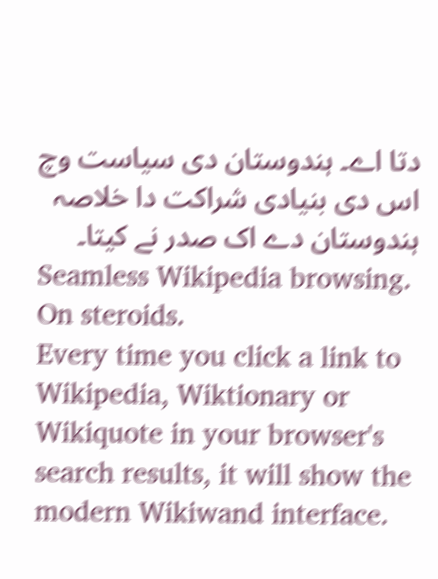دتا اے۔ ہندوستان دی سیاست وچ اس دی بنیادی شراکت دا خلاصہ ہندوستان دے اک صدر نے کیتا۔
Seamless Wikipedia browsing. On steroids.
Every time you click a link to Wikipedia, Wiktionary or Wikiquote in your browser's search results, it will show the modern Wikiwand interface.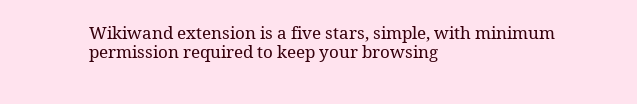Wikiwand extension is a five stars, simple, with minimum permission required to keep your browsing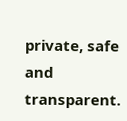private, safe and transparent.